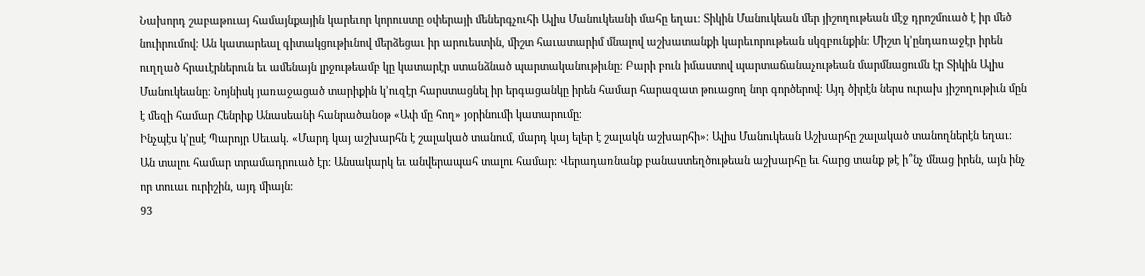Նախորդ շաբաթուայ համայնքային կարեւոր կորուստը օփերայի մեներգչուհի Ալիս Մանուկեանի մահը եղաւ։ Տիկին Մանուկեան մեր յիշողութեան մէջ դրոշմուած է իր մեծ նուիրումով։ Ան կատարեալ գիտակցութիւնով մերձեցաւ իր արուեստին, միշտ հաւատարիմ մնալով աշխատանքի կարեւորութեան սկզբունքին։ Միշտ կ՚ընդառաջէր իրեն ուղղած հրաւէրներուն եւ ամենայն լրջութեամբ կը կատարէր ստանձնած պարտականութիւնը։ Բարի բուն իմաստով պարտաճանաչութեան մարմնացումն էր Տիկին Ալիս Մանուկեանը։ Նոյնիսկ յառաջացած տարիքին կ՚ուզէր հարստացնել իր երգացանկը իրեն համար հարազատ թուացող նոր գործերով։ Այդ ծիրէն ներս ուրախ յիշողութիւն մըն է մեզի համար Հենրիք Անասեանի հանրածանօթ «Ափ մը հող» յօրինումի կատարումը։
Ինչպէս կ՚ըսէ Պարոյր Սեւակ. «Մարդ կայ աշխարհն է շալակած տանում, մարդ կայ ելեր է շալակն աշխարհի»։ Ալիս Մանուկեան Աշխարհը շալակած տանողներէն եղաւ։ Ան տալու համար տրամադրուած էր։ Անսակարկ եւ անվերապահ տալու համար։ Վերադառնանք բանաստեղծութեան աշխարհը եւ հարց տանք թէ ի՞նչ մնաց իրեն, այն ինչ որ տուաւ ուրիշին, այդ միայն։
93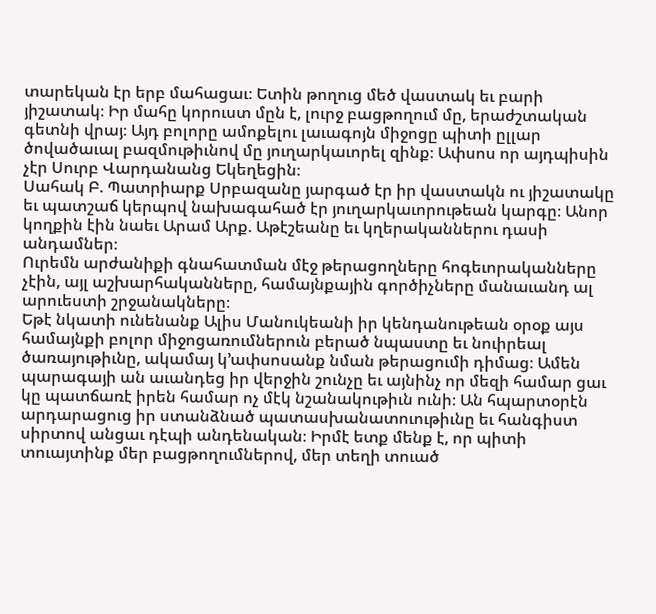տարեկան էր երբ մահացաւ։ Ետին թողուց մեծ վաստակ եւ բարի յիշատակ։ Իր մահը կորուստ մըն է, լուրջ բացթողում մը, երաժշտական գետնի վրայ։ Այդ բոլորը ամոքելու լաւագոյն միջոցը պիտի ըլլար ծովածաւալ բազմութիւնով մը յուղարկաւորել զինք։ Ափսոս որ այդպիսին չէր Սուրբ Վարդանանց Եկեղեցին։
Սահակ Բ. Պատրիարք Սրբազանը յարգած էր իր վաստակն ու յիշատակը եւ պատշաճ կերպով նախագահած էր յուղարկաւորութեան կարգը։ Անոր կողքին էին նաեւ Արամ Արք. Աթէշեանը եւ կղերականներու դասի անդամներ։
Ուրեմն արժանիքի գնահատման մէջ թերացողները հոգեւորականները չէին, այլ աշխարհականները, համայնքային գործիչները մանաւանդ ալ արուեստի շրջանակները։
Եթէ նկատի ունենանք Ալիս Մանուկեանի իր կենդանութեան օրօք այս համայնքի բոլոր միջոցառումներուն բերած նպաստը եւ նուիրեալ ծառայութիւնը, ակամայ կ՚ափսոսանք նման թերացումի դիմաց։ Ամեն պարագայի ան աւանդեց իր վերջին շունչը եւ այնինչ որ մեզի համար ցաւ կը պատճառէ իրեն համար ոչ մէկ նշանակութիւն ունի։ Ան հպարտօրէն արդարացուց իր ստանձնած պատասխանատուութիւնը եւ հանգիստ սիրտով անցաւ դէպի անդենական։ Իրմէ ետք մենք է, որ պիտի տուայտինք մեր բացթողումներով, մեր տեղի տուած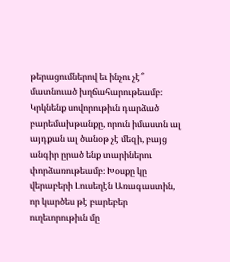թերացումներով եւ ինչու չէ՞ մատնուած խղճահարութեամբ։
Կրկնենք սովորութիւն դարձած բարեմախթանքը, որուն իմաստն ալ այդքան ալ ծանօթ չէ մեզի, բայց անգիր ըրած ենք տարիներու փորձառութեամբ։ Խօսքը կը վերաբերի Լուսեղէն Առագաստին, որ կարծես թէ բարեբեր ուղեւորութիւն մը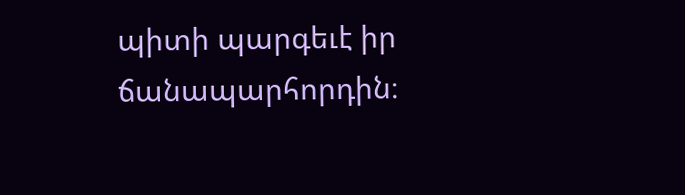պիտի պարգեւէ իր ճանապարհորդին։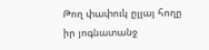Թող փափուկ ըլլայ հողը իր յոգնատանջ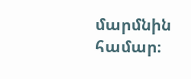մարմնին համար։